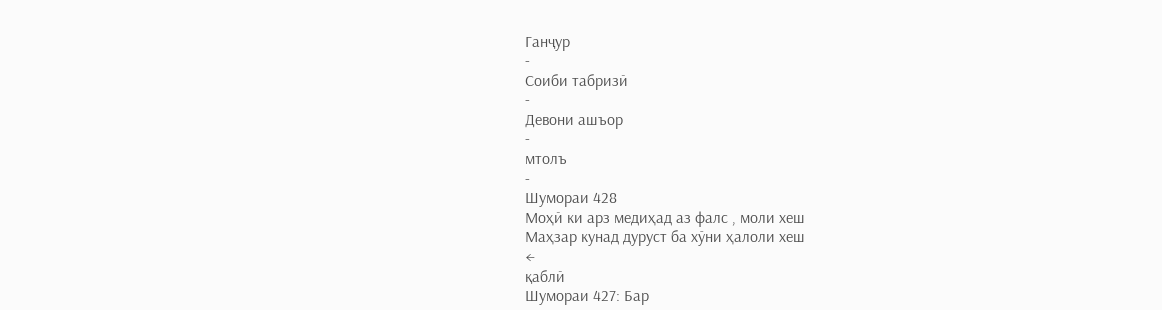Ганҷур
-
Соиби табризӣ
-
Девони ашъор
-
мтолъ
-
Шумораи 428
Моҳӣ ки арз медиҳад аз фалс , моли хеш
Маҳзар кунад дуруст ба хӯни ҳалоли хеш
←
қаблӣ
Шумораи 427: Бар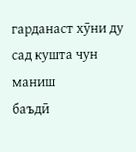гарданаст хӯни ду сад кушта чун маниш
баъдӣ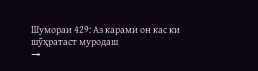Шумораи 429: Аз карами он кас ки шӯҳратаст муродаш
→